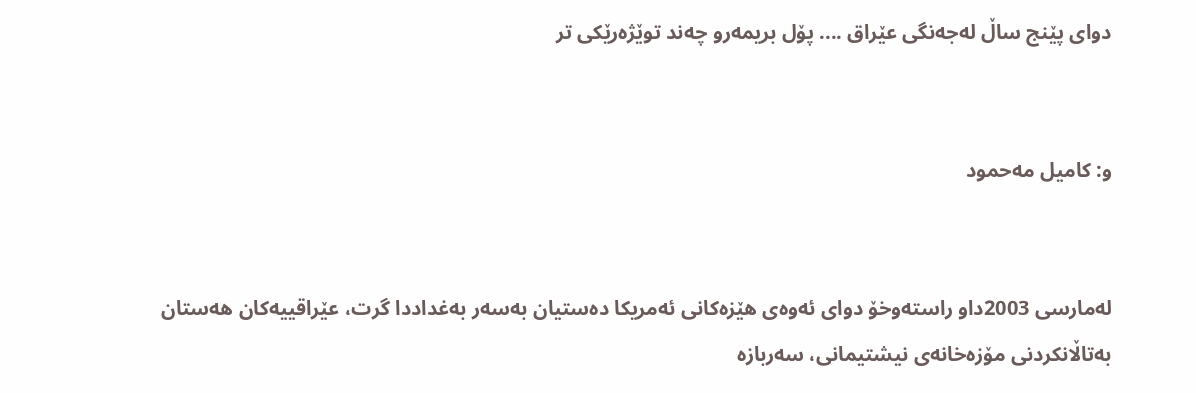دوای‌ پێنج ساڵ له‌جه‌نگی‌ عێراق .... پۆل بریمه‌رو چه‌ند توێژه‌رێكی‌ تر


و: كامیل مه‌حمود


له‌مارسی‌ 2003داو راسته‌وخۆ دوای‌ ئه‌وه‌ی‌ هێزه‌كانی‌ ئه‌مریكا ده‌ستیان به‌سه‌ر به‌غداددا گرت، عێراقییه‌كان هه‌ستان به‌تاڵانكردنی‌ مۆزه‌خانه‌ی‌ نیشتیمانی‌، سه‌ربازه‌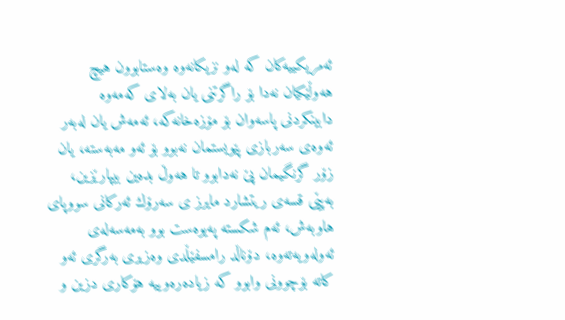ئه‌مریكییه‌كان كه‌ له‌و نزیكانه‌وه‌ وه‌ستابوون هیچ هه‌وڵێكیان نه‌دا بۆ راگرتنی‌ یان به‌لای‌ كه‌مه‌وه‌ دابینكردنی‌ پاسه‌وان بۆ مۆزه‌خانه‌كه‌، ئه‌مه‌ش یان له‌به‌ر ئه‌وه‌ی‌ سه‌ربازی‌ پێویستمان نه‌بوو بۆ ئه‌و مه‌به‌سته‌، یان زۆر گرنگیمان پێ‌ نه‌دابوو تا هه‌وڵ بده‌ین بیپارێزین، به‌پێی‌ قسه‌ی‌ ریتشارد مایرز ی‌ سه‌رۆك ئه‌ركانی‌ سووپای‌ هاوبه‌ش، ئه‌م شكسته‌ په‌یوه‌ست بوو به‌مه‌سه‌له‌ی‌ ئه‌وله‌ویه‌ته‌وه‌، دۆناڵد رامسفێڵدی‌ وه‌زیری‌ به‌رگری‌ ئه‌و كاته‌ بۆچوونی‌ وابوو كه‌ زیاده‌ره‌وییه‌ هۆكاری‌ دزین و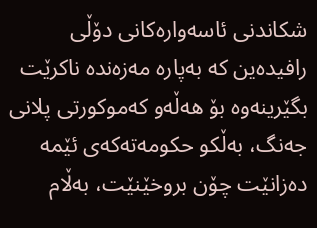شكاندنی‌ ئاسه‌واره‌كانی‌ دۆڵی‌ رافیده‌ین كه‌ به‌پاره‌ مه‌زه‌نده‌ ناكرێت بگێرینه‌وه‌ بۆ هه‌ڵه‌و كه‌موكورتی‌ پلانی‌ جه‌نگ، به‌ڵكو حكومه‌ته‌كه‌ی‌ ئێمه‌ ده‌زانێت چۆن بروخێنێت، به‌ڵام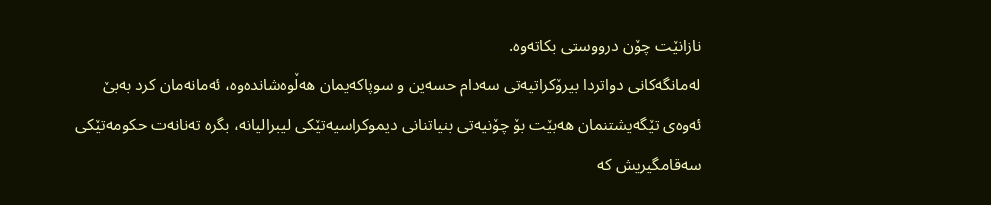نازانێت چۆن درووستی‌ بكاته‌وه‌.
له‌مانگه‌كانی‌ دواتردا بیرۆكراتیه‌تی‌ سه‌دام حسه‌ین و سوپاكه‌یمان هه‌ڵوه‌شانده‌وه‌، ئه‌مانه‌مان كرد به‌بێ‌ ئه‌وه‌ی‌ تێگه‌یشتنمان هه‌بێت بۆ چۆنیه‌تی‌ بنیاتنانی‌ دیموكراسیه‌تێكی‌ لیبرالیانه‌، بگره‌ ته‌نانه‌ت حكومه‌تێكی‌ سه‌قامگیریش كه‌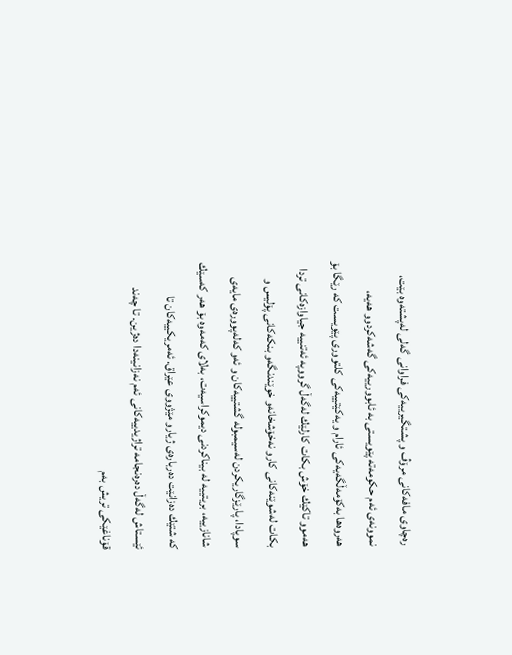ره‌چاوی‌ مافه‌كانی‌ مرۆڤ و پشتگیرییه‌كی‌ فراوانی‌ گه‌لی‌ له‌پشته‌وه‌ بێت، نموونه‌ی‌ ئه‌م حكومه‌ته‌ پێویستی‌ به‌ ئابوورییه‌كی‌ گه‌شه‌كردوو هه‌یه‌، هه‌روه‌ها به‌كۆمه‌ڵگه‌یه‌كی‌ ئارام و یه‌كێتییه‌كی‌ كلتووری‌ پێویست كه‌ رێگا بۆ هه‌موو تاكێك خۆش بكات كارلێك له‌گه‌ڵ گرووپه‌ ئه‌تنییه‌ جیاوازه‌كانی‌ تردا بكات له‌شوێنه‌كانی‌ كارو نه‌خۆشخانه‌و خوێندنگه‌و بنكه‌كانی‌ پۆلیس و سوپادا، پارێزگاریكردن له‌سیمبوله‌ گشتییه‌كان و ئه‌و كه‌له‌پووره‌ی‌ مایه‌ی‌ شانازییه‌، بریتییه‌ له‌ بیناكردنی‌ دیموكراسیه‌ت، به‌لای‌ كه‌مه‌وه‌ بۆ هه‌ر كه‌سێك كه‌ شتێك ده‌زانێت ده‌رباره‌ی‌ ژیارو مێژووی‌ عێراق. ئه‌مریكییه‌كان تا ئێستاش له‌گه‌ڵ ده‌ره‌نجامه‌ تراژیدییه‌كانی‌ ئه‌م نه‌زانینه‌دا ده‌ژین. تا چه‌ند قۆناغێكی‌ تریش به‌م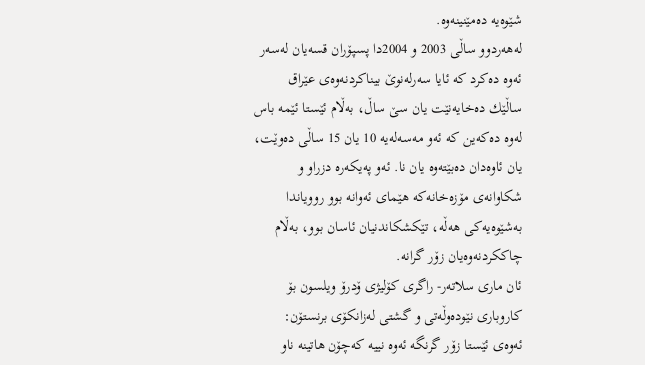شێوه‌یه‌ ده‌مێنینه‌وه‌.
له‌هه‌ردوو ساڵی‌ 2003 و 2004دا پسپۆران قسه‌یان له‌سه‌ر ئه‌وه‌ ده‌كرد كه‌ ئایا سه‌رله‌نوێ‌ بیناكردنه‌وه‌ی‌ عێراق ساڵێك ده‌خایه‌نێت یان سێ‌ ساڵ، به‌ڵام ئێستا ئێمه‌ باس له‌وه‌ ده‌كه‌ین كه‌ ئه‌و مه‌سه‌له‌یه‌ 10 یان 15 ساڵی‌ ده‌وێت، یان ئاوه‌دان ده‌بێته‌وه‌ یان نا. ئه‌و په‌یكه‌ره‌ دزراو و شكاوانه‌ی‌ مۆزه‌خانه‌كه‌ هێمای‌ ئه‌وانه‌ بوو روویاندا به‌شێوه‌یه‌كی‌ هه‌ڵه‌، تێكشكاندنیان ئاسان بوو، به‌ڵام چاككردنه‌وه‌یان زۆر گرانه‌.
ئان ماری‌ سلاته‌ر- راگری‌ كۆلیژی‌ ۆدرۆ ویلسون بۆ كاروباری‌ نێوده‌وڵه‌تی‌ و گشتی‌ له‌زانكۆی‌ برنستۆن:
ئه‌وه‌ی‌ ئێستا زۆر گرنگه‌ ئه‌وه‌ نییه‌ كه‌چۆن هاتینه‌ ناو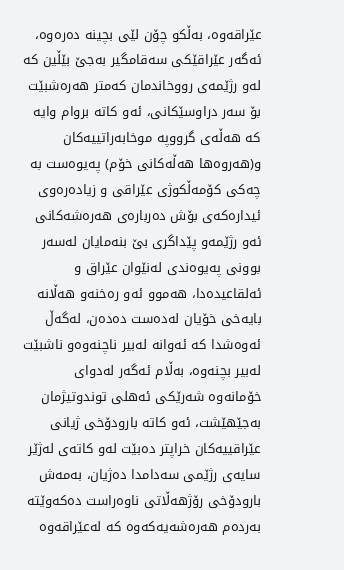عێراقه‌وه‌، به‌ڵكو چۆن لێی‌ بچینه‌ ده‌ره‌وه‌، ئه‌گه‌ر عێراقێكی‌ سه‌قامگیر به‌جێ بێڵین كه‌ له‌و رژێمه‌ی‌ رووخاندمان كه‌متر هه‌ره‌شبێت بۆ سه‌ر دراوسێكانی‌، ئه‌و كاته‌ بروام وایه‌ كه‌ هه‌ڵه‌ی‌ گرووپه‌ موخابه‌راتییه‌كان و(هه‌روه‌ها هه‌ڵه‌كانی‌ خۆم) په‌یوه‌ست به‌ چه‌كی‌ كۆمه‌ڵكوژی‌ عێراقی‌ و زیاده‌ره‌وی‌ ئیداره‌كه‌ی‌ بۆش ده‌رباره‌ی‌ هه‌ره‌شه‌كانی‌ ئه‌و رژێمه‌و پێداگری‌ بێ‌ بنه‌مایان له‌سه‌ر بوونی‌ په‌یوه‌ندی‌ له‌نێوان عێراق و ئه‌لقاعیده‌دا، هه‌موو ئه‌و ره‌خنه‌و هه‌ڵانه‌ بایه‌خی‌ خۆیان له‌ده‌ست ده‌ده‌ن، له‌گه‌ڵ ئه‌وه‌شدا كه‌ ئه‌وانه‌ له‌بیر ناچنه‌وه‌و ناشبێت له‌بیر بچنه‌وه‌، به‌ڵام ئه‌گه‌ر له‌دوای‌ خۆمانه‌وه‌ شه‌رێكی‌ ئه‌هلی‌ توندوتیژمان به‌جێهێشت، ئه‌و كاته‌ بارودۆخی‌ ژیانی‌ عێراقییه‌كان خراپتر ده‌بێت له‌و كاته‌ی‌ له‌ژێر سایه‌ی‌ رژێمی‌ سه‌دامدا ده‌ژیان، به‌مه‌ش بارودۆخی‌ رۆژهه‌ڵاتی‌ ناوه‌راست ده‌كه‌وێته‌ به‌رده‌م هه‌ره‌شه‌یه‌كه‌وه‌ كه‌ له‌عێراقه‌وه‌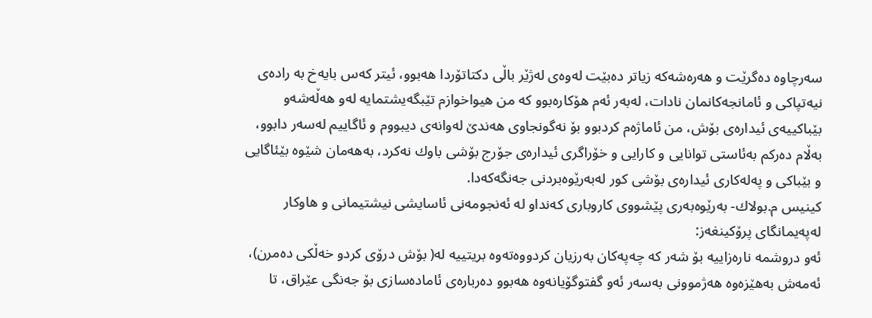سه‌رچاوه‌ ده‌گرێت و هه‌ره‌شه‌كه‌ زیاتر ده‌بێت له‌وه‌ی‌ له‌ژێر باڵی‌ دكتاتۆردا هه‌بوو، ئیتر كه‌س بایه‌خ به‌ راده‌ی‌ نیه‌تپاكی‌ و ئامانجه‌كانمان نادات، له‌به‌ر ئه‌م هۆكاره‌بوو كه‌ من هیواخوازم تێبگه‌یشتمایه‌ له‌و هه‌ڵه‌شه‌و بێباكییه‌ی‌ ئیداره‌ی‌ بۆش، من ئاماژه‌م كردبوو بۆ نه‌گونجاوی‌ هه‌ندێ‌ له‌وانه‌ی‌ دیبووم و ئاگاییم له‌سه‌ر دابوو، به‌ڵام ده‌ركم به‌ئاستی‌ توانایی‌ و كارایی‌ و خۆراگری‌ ئیداره‌ی‌ جۆرج بۆشی‌ باوك نه‌كرد، به‌هه‌مان شێوه‌ بێئاگایی‌ و بێباكی‌ و په‌له‌كاری‌ ئیداره‌ی‌ بۆشی‌ كور له‌به‌رێوه‌بردنی‌ جه‌نگه‌كه‌دا.
كینیس م.بولاك- به‌رێوه‌به‌ری‌ پێشووی‌ كاروباری‌ كه‌نداو له‌ ئه‌نجومه‌نی‌ ئاسایشی‌ نیشتیمانی‌ و هاوكار له‌په‌یمانگای‌ پرۆكینغه‌ز:
ئه‌و دروشمه‌ ناره‌زاییه‌ بۆ شه‌ر كه‌ چه‌په‌كان به‌رزیان كردووه‌ته‌وه‌ بریتییه‌ له‌( بۆش درۆی‌ كردو خه‌ڵكی‌ ده‌مرن)، ئه‌مه‌ش به‌هێزه‌وه‌ هه‌ژموونی‌ به‌سه‌ر ئه‌و گفتوگۆیانه‌وه‌ هه‌بوو ده‌رباره‌ی‌ ئاماده‌سازی‌ بۆ جه‌نگی‌ عێراق، تا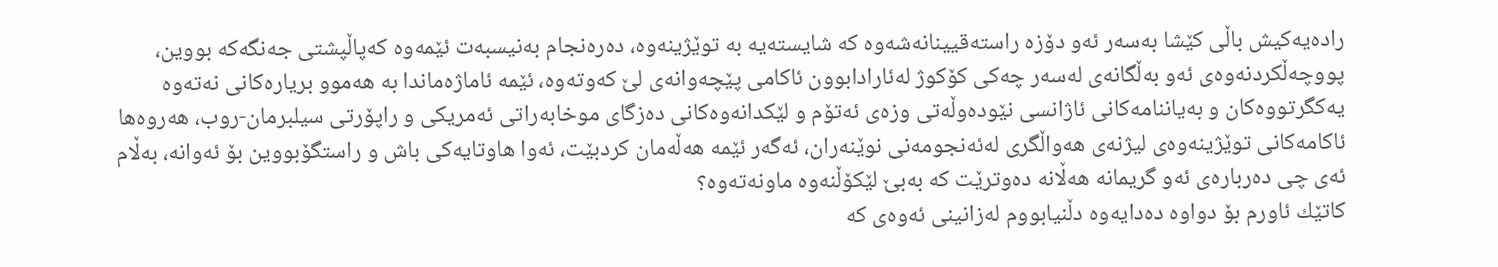راده‌یه‌كیش باڵی‌ كێشا به‌سه‌ر ئه‌و دۆزه‌ راسته‌قیینانه‌شه‌وه‌ كه‌ شایسته‌یه‌ به‌ توێژینه‌وه‌، ده‌ره‌نجام به‌نیسبه‌ت ئێمه‌وه‌ كه‌پاڵپشتی‌ جه‌نگه‌كه‌ بووین، پووچه‌ڵكردنه‌وه‌ی‌ ئه‌و به‌ڵگانه‌ی‌ له‌سه‌ر چه‌كی‌ كۆكوژ له‌ئارادابوون ئاكامی‌ پێچه‌وانه‌ی‌ لێ‌ كه‌وته‌وه‌، ئێمه‌ ئاماژه‌ماندا به‌ هه‌موو بریاره‌كانی‌ نه‌ته‌وه‌ یه‌كگرتووه‌كان و به‌یاننامه‌كانی‌ ئاژانسی‌ نێوده‌وڵه‌تی‌ وزه‌ی‌ ئه‌تۆم و لێكدانه‌وه‌كانی‌ ده‌زگای‌ موخابه‌راتی‌ ئه‌مریكی‌ و راپۆرتی‌ سیلبرمان-روب، هه‌روه‌ها ئاكامه‌كانی‌ توێژینه‌وه‌ی‌ لیژنه‌ی‌ هه‌واڵگری‌ له‌ئه‌نجومه‌نی‌ نوێنه‌ران، ئه‌گه‌ر ئێمه‌ هه‌ڵه‌مان كردبێت، ئه‌وا هاوتایه‌كی‌ باش و راستگۆبووین بۆ ئه‌وانه‌، به‌ڵام ئه‌ی‌ چی‌ ده‌رباره‌ی‌ ئه‌و گریمانه‌ هه‌ڵانه‌ ده‌وترێت كه‌ به‌بێ‌ لێكۆڵنه‌وه‌ ماونه‌ته‌وه‌؟
كاتێك ئاورم بۆ دواوه‌ ده‌دایه‌وه‌ دڵنیابووم له‌زانینی‌ ئه‌وه‌ی‌ كه‌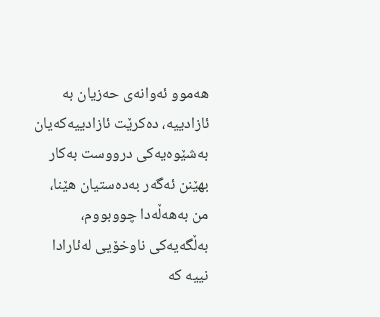هه‌موو ئه‌وانه‌ی‌ حه‌زیان به‌ ئازادییه‌، ده‌كرێت ئازادییه‌كه‌یان به‌شێوه‌یه‌كی‌ درووست به‌كار بهێنن ئه‌گه‌ر به‌ده‌ستیان هێنا، من به‌هه‌ڵه‌دا چووبووم، به‌ڵگه‌یه‌كی‌ ناوخۆیی‌ له‌ئارادا نییه‌ كه‌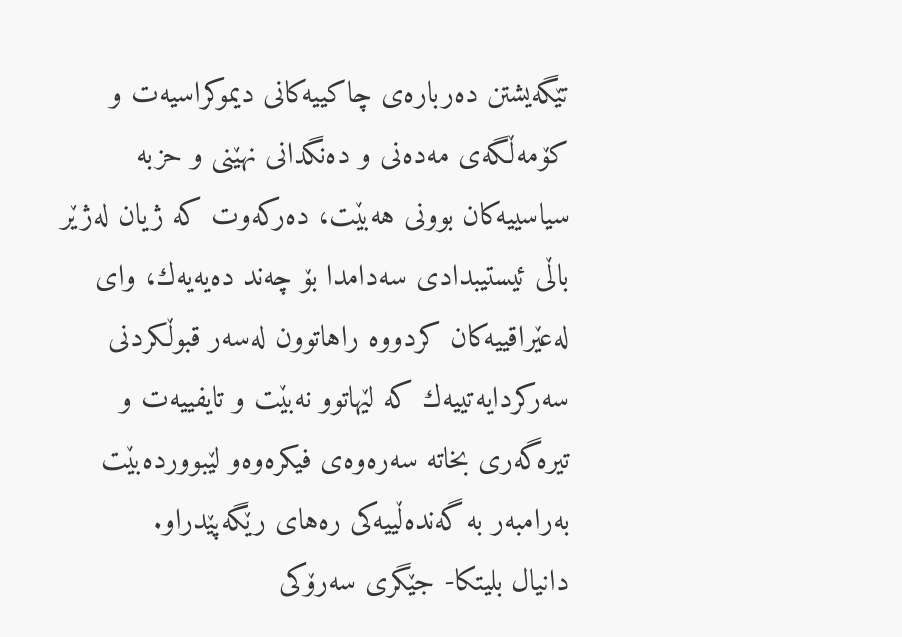تێگه‌یشتن ده‌رباره‌ی‌ چاكییه‌كانی‌ دیموكراسیه‌ت و كۆمه‌ڵگه‌ی‌ مه‌ده‌نی‌ و ده‌نگدانی‌ نهێنی‌ و حزبه‌ سیاسییه‌كان بوونی‌ هه‌بێت، ده‌ركه‌وت كه‌ ژیان له‌ژێر باڵی‌ ئیستیبدادی‌ سه‌دامدا بۆ چه‌ند ده‌یه‌یه‌ك، وای‌ له‌عێراقییه‌كان كردووه‌ راهاتوون له‌سه‌ر قبوڵكردنی‌ سه‌ركردایه‌تییه‌ك كه‌ لێهاتوو نه‌بێت و تایفییه‌ت و تیره‌گه‌ری‌ بخاته‌ سه‌ره‌وه‌ی‌ فیكره‌وه‌و لێبوورده‌بێت به‌رامبه‌ر به‌ گه‌نده‌ڵییه‌كی‌ ره‌های‌ رێگه‌پێدراو.
دانیال بلیتكا- جێگری‌ سه‌رۆكی‌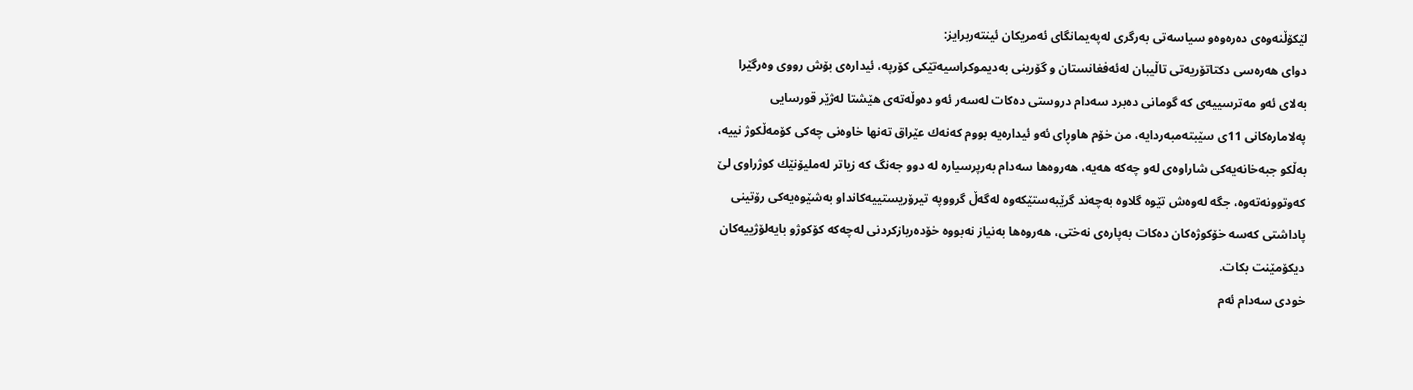لێكۆڵنه‌وه‌ی‌ ده‌ره‌وه‌و سیاسه‌تی‌ به‌رگری‌ له‌په‌یمانگای‌ ئه‌مریكان ئینته‌ربرایز:
دوای‌ هه‌ره‌سی‌ دكتاتۆریه‌تی‌ تاڵیبان له‌ئه‌فغانستان و گۆرینی‌ به‌دیموكراسیه‌تێكی‌ كۆرپه‌، ئیداره‌ی‌ بۆش رووی‌ وه‌رگێرا به‌لای‌ ئه‌و مه‌ترسییه‌ی‌ كه‌ گومانی‌ ده‌برد سه‌دام دروستی‌ ده‌كات له‌سه‌ر ئه‌و ده‌وڵه‌ته‌ی‌ هێشتا له‌ژێر قورسایی‌ په‌لاماره‌كانی‌ 11ی‌ سێبته‌مبه‌ردایه‌، من خۆم هاوڕای‌ ئه‌و ئیداره‌یه‌ بووم كه‌نه‌ك عێراق ته‌نها خاوه‌نی‌ چه‌كی‌ كۆمه‌ڵكوژ نییه‌، به‌ڵكو جبه‌خانه‌یه‌كی‌ شاراوه‌ی‌ له‌و چه‌كه‌ هه‌یه‌، هه‌روه‌ها سه‌دام به‌رپرسیاره‌ له‌ دوو جه‌نگ كه‌ زیاتر له‌ملیۆنێك كوژراوی‌ لێ‌ كه‌وتوونه‌ته‌وه‌، جگه‌ له‌وه‌ش تێوه‌ گلاوه‌ به‌چه‌ند گرێبه‌ستێكه‌وه‌ له‌گه‌ڵ گرووپه‌ تیرۆریستییه‌كانداو به‌شێوه‌یه‌كی‌ رۆتینی‌ پاداشتی‌ كه‌سه‌ خۆكوژه‌كان ده‌كات به‌پاره‌ی‌ نه‌ختی‌، هه‌روه‌ها به‌نیاز نه‌بووه‌ خۆده‌ربازكردنی‌ له‌چه‌كه‌ كۆكوژو بایه‌لۆژییه‌كان دیكۆمێنت بكات.
خودی‌ سه‌دام ئه‌م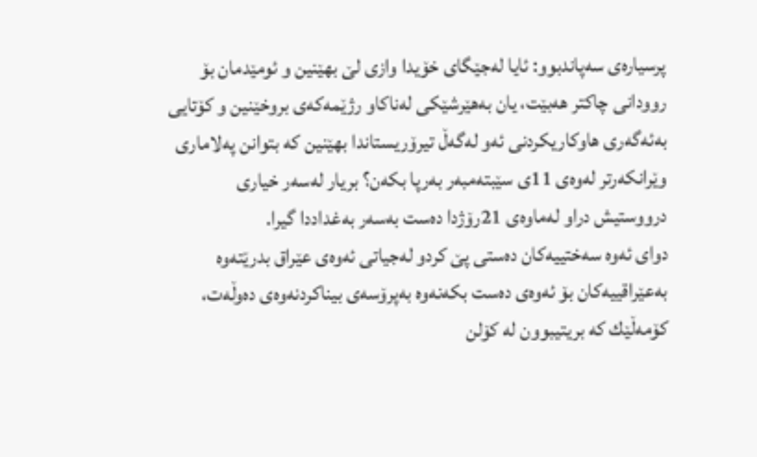پرسیاره‌ی‌ سه‌پاندبوو: ئایا له‌جێگای‌ خۆیدا وازی‌ لێ‌ بهێنین و ئومێدمان بۆ روودانی‌ چاكتر هه‌بێت، یان به‌هێرشێكی‌ له‌ناكاو رژێمه‌كه‌ی‌ بروخێنین و كۆتایی‌ به‌ئه‌گه‌ری‌ هاوكاریكردنی‌ ئه‌و له‌گه‌ڵ تیرۆریستاندا بهێنین كه‌ بتوانن په‌لاماری‌ وێرانكه‌رتر له‌وه‌ی‌ 11ی‌ سێبته‌مبه‌ر به‌رپا بكه‌ن؟ بریار له‌سه‌ر خیاری‌ درووستیش دراو له‌ماوه‌ی‌ 21رۆژدا ده‌ست به‌سه‌ر به‌غداددا گیرا.
دوای‌ ئه‌وه‌ سه‌ختییه‌كان ده‌ستی‌ پێ كردو له‌جیاتی‌ ئه‌وه‌ی‌ عێراق بدرێته‌وه‌ به‌عێراقییه‌كان بۆ ئه‌وه‌ی‌ ده‌ست بكه‌نه‌وه‌ به‌پرۆسه‌ی‌ بیناكردنه‌وه‌ی‌ ده‌وڵه‌ت، كۆمه‌ڵێك كه‌ بریتیبوون له‌ كۆلن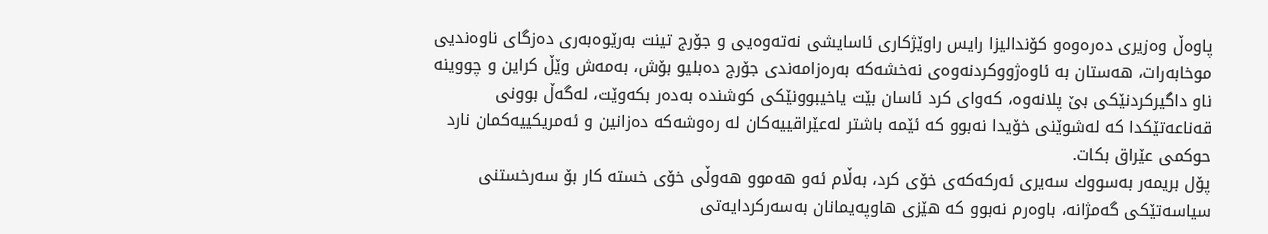پاوه‌ڵ وه‌زیری‌ ده‌ره‌وه‌و كۆندالیزا رایس راوێژكاری‌ ئاسایشی‌ نه‌ته‌وه‌یی‌ و جۆرج تینت به‌رێوه‌به‌ری‌ ده‌زگای‌ ناوه‌ندیی‌ موخابه‌رات، هه‌ستان به‌ ئاوه‌ژووكردنه‌وه‌ی‌ نه‌خشه‌كه‌ به‌ره‌زامه‌ندی‌ جۆرج ده‌بلیو بۆش، به‌مه‌ش وێڵ كراین و چووینه‌ ناو داگیركردنێكی‌ بێ‌ پلانه‌وه‌، كه‌وای‌ كرد ئاسان بێت یاخیبوونێكی‌ كوشنده‌ به‌ده‌ر بكه‌وێت، له‌گه‌ڵ بوونی‌ قه‌ناعه‌تێكدا كه‌ له‌شوێنی‌ خۆیدا نه‌بوو كه‌ ئێمه‌ باشتر له‌عێراقییه‌كان له‌ ره‌وشه‌كه‌ ده‌زانین و ئه‌مریكییه‌كمان نارد حوكمی‌ عێراق بكات.
پۆل بریمه‌ر به‌سووك سه‌یری‌ ئه‌ركه‌كه‌ی‌ خۆی‌ كرد، به‌ڵام ئه‌و هه‌موو هه‌وڵی‌ خۆی‌ خسته‌ كار بۆ سه‌رخستنی‌ سیاسه‌تێكی‌ گه‌مژانه‌، باوه‌رم نه‌بوو كه‌ هێزی‌ هاوپه‌یمانان به‌سه‌ركردایه‌تی‌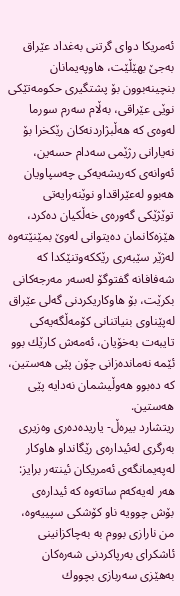ئه‌مریكا دوای‌ گرتنی‌ به‌غداد عێراق به‌جێ بهێڵێت، هاوپه‌یمانان بنچینه‌بوون بۆ پشتگیری‌ حكومه‌تێكی‌ نوێی‌ عێراقی‌، به‌ڵام سه‌رم سورما له‌وه‌ی‌ كه‌ هه‌ڵبژاردنه‌كان رێكخرا بۆ نه‌یارانی‌ رژێمی‌ سه‌دام حسه‌ین، ئه‌وانه‌ی‌ كه‌ریشه‌یه‌كی‌ چه‌سپاویان هه‌بوو له‌عێراقداو نوێنه‌رایه‌تی‌ توێژێكی‌ گه‌وره‌ی‌ خه‌ڵكیان ده‌كرد، هێزه‌كانمان ده‌یتوانی‌ له‌وێ‌ بمێنێته‌وه‌ له‌ژێر سێبه‌ری‌ رێككه‌وتنێكدا كه‌ شه‌فافانه‌ گفتوگۆ له‌سه‌ر مه‌رجه‌كانی‌ بكرێت، بۆ هاوكاریكردنی‌ گه‌لی‌ عێراق له‌پێناوی‌ بنیاتنانی‌ كۆمه‌ڵگه‌یه‌كی‌ تایبه‌ت به‌خۆیان، ئه‌مه‌ش كارێك بوو ئێمه‌ نه‌مانده‌زانی‌ چۆن پێی‌ هه‌ستین، كه‌ ده‌بوو هه‌وڵیشمان نه‌دایه‌ پێی‌ هه‌ستین.
ریتشارد بیره‌ڵ- یاریده‌ده‌ری‌ وه‌زیری‌ به‌رگری‌ له‌ئیداره‌ی‌ رێگانداو هاوكار له‌په‌یمانگه‌ی‌ ئه‌مریكان ئینته‌ر برایز:
هه‌ر له‌یه‌كه‌م ساته‌وه‌ كه‌ ئیداره‌ی‌ بۆش چوویه‌ ناو كۆشكی‌ سپییه‌وه‌، من نارازی بووم به‌ به‌چاكزانینی‌ ئاشكرای‌ به‌رپاكردنی‌ شه‌ره‌كان به‌هێزی‌ سه‌ربازی‌ بچووك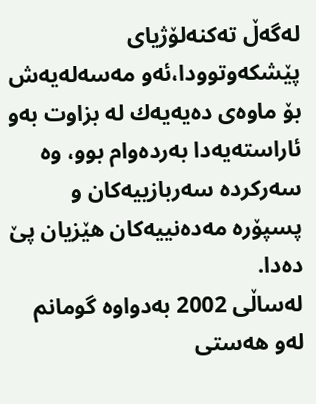له‌گه‌ڵ ته‌كنه‌لۆژیای‌ پێشكه‌وتوودا،ئه‌و مه‌سه‌له‌یه‌ش بۆ ماوه‌ی‌ ده‌یه‌یه‌ك له‌ بزاوت به‌و ئاراسته‌یه‌دا به‌رده‌وام بوو، وه‌ سه‌ركرده‌ سه‌ربازییه‌كان و پسپۆره‌ مه‌ده‌نییه‌كان هێزیان پێ‌ ده‌دا.
له‌ساڵی‌ 2002 به‌دواوه‌ گومانم له‌و هه‌ستی‌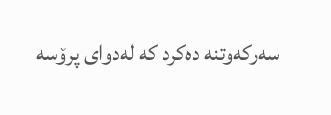سه‌ركه‌وتنه‌ ده‌كرد كه‌ له‌دوای‌ پرۆسه‌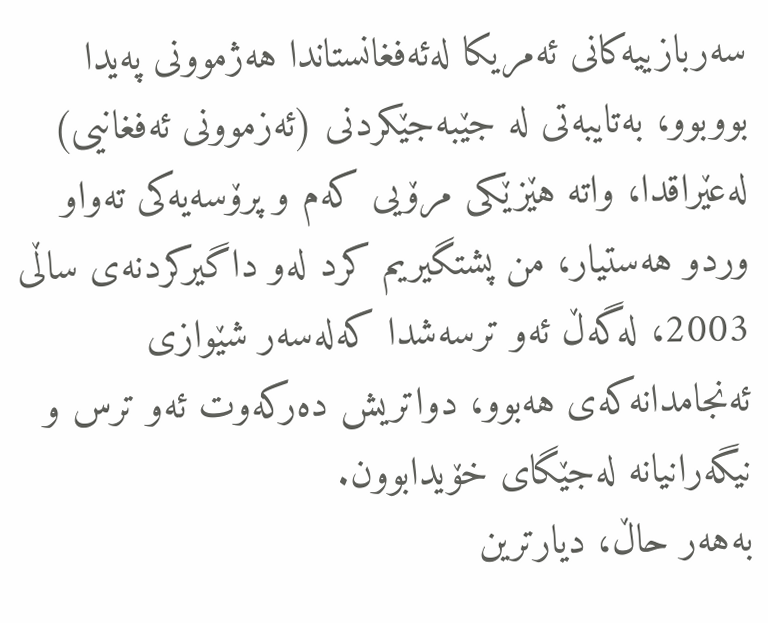سه‌ربازییه‌كانی‌ ئه‌مریكا له‌ئه‌فغانستاندا هه‌ژموونی‌ په‌یدا بووبوو، به‌تایبه‌تی‌ له‌ جێبه‌جێكردنی‌ (ئه‌زموونی‌ ئه‌فغانیی‌) له‌عێراقدا، واته‌ هێزێكی‌ مرۆیی‌ كه‌م و پرۆسه‌یه‌كی‌ ته‌واو وردو هه‌ستیار، من پشتگیریم كرد له‌و داگیركردنه‌ی‌ ساڵی‌ 2003، له‌گه‌ڵ ئه‌و ترسه‌شدا كه‌له‌سه‌ر شێوازی‌ ئه‌نجامدانه‌كه‌ی‌ هه‌بوو، دواتریش ده‌ركه‌وت ئه‌و ترس و نیگه‌رانیانه‌ له‌جێگای‌ خۆیدابوون.
به‌هه‌ر حاڵ، دیارترین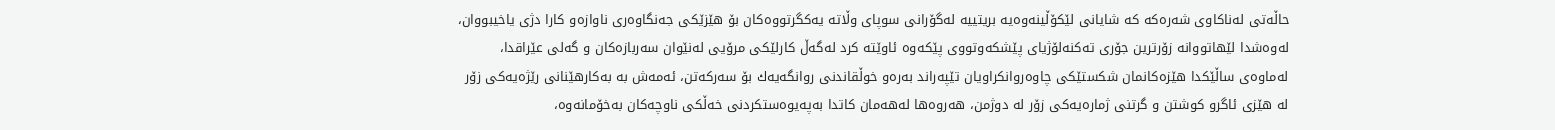حاڵه‌تی‌ له‌ناكاوی‌ شه‌ره‌كه‌ كه‌ شایانی‌ لێكۆڵینه‌وه‌یه‌ بریتییه‌ له‌گۆرانی‌ سوپای‌ وڵاته‌ یه‌كگرتووه‌كان بۆ هێزێكی‌ جه‌نگاوه‌ری‌ ناوازه‌و كارا دژی‌ یاخیبووان، له‌وه‌شدا لێهاتووانه‌ زۆرترین جۆری‌ ته‌كنه‌لۆژیای‌ پێشكه‌وتووی‌ پێكه‌وه‌ ئاوێته‌ كرد له‌گه‌ڵ كارلێكی‌ مرۆیی‌ له‌نێوان سه‌ربازه‌كان و گه‌لی‌ عێراقدا، له‌ماوه‌ی‌ ساڵێكدا هێزه‌كانمان شكستێكی‌ چاوه‌روانكراویان تێپه‌راند به‌ره‌و خوڵقاندنی‌ روانگه‌یه‌ك بۆ سه‌ركه‌تن، ئه‌مه‌ش به‌ به‌كارهێنانی‌ رێژه‌یه‌كی‌ زۆر له‌ هێزی ئاگرو كوشتن و گرتنی‌ ژماره‌یه‌كی‌ زۆر له‌ دوژمن، هه‌روه‌ها له‌هه‌مان كاتدا به‌په‌یوه‌ستكردنی‌ خه‌ڵكی‌ ناوچه‌كان به‌خۆمانه‌وه‌،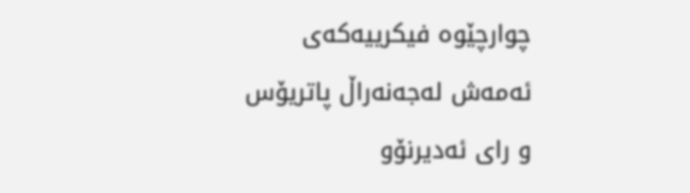چوارچێوه‌ فیكرییه‌كه‌ی‌ ئه‌مه‌ش له‌جه‌نه‌راڵ پاتریۆس و رای‌ ئه‌دیرنۆو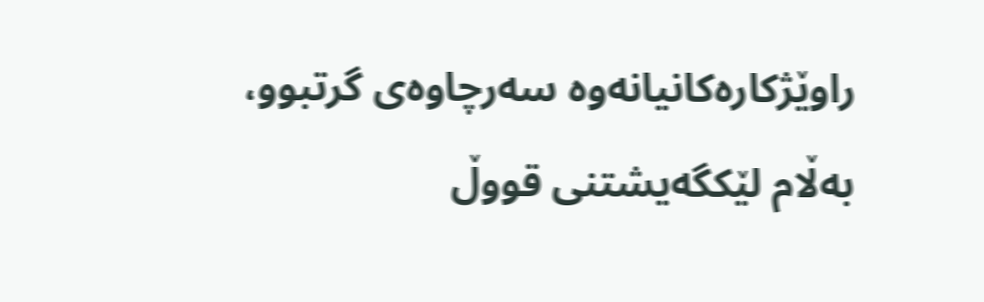راوێژكاره‌كانیانه‌وه‌ سه‌رچاوه‌ی‌ گرتبوو، به‌ڵام لێكگه‌یشتنی‌ قووڵ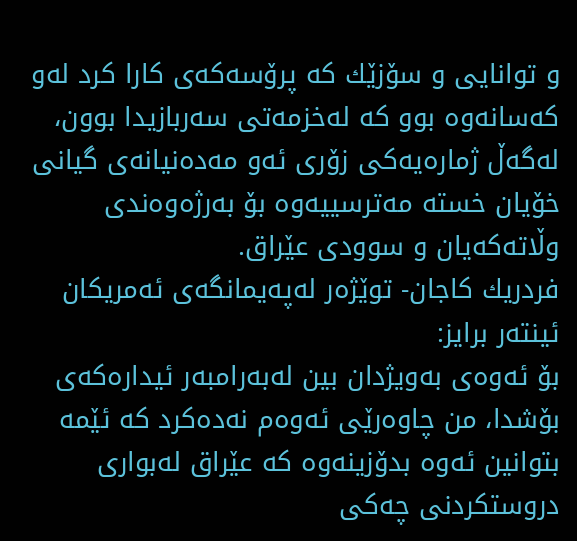و توانایی‌ و سۆزێك كه‌ پرۆسه‌كه‌ی‌ كارا كرد له‌و كه‌سانه‌وه‌ بوو كه‌ له‌خزمه‌تی‌ سه‌ربازیدا بوون، له‌گه‌ڵ ژماره‌یه‌كی‌ زۆری‌ ئه‌و مه‌ده‌نیانه‌ی‌ گیانی‌ خۆیان خسته‌ مه‌ترسییه‌وه‌ بۆ به‌رژه‌وه‌ندی‌ وڵاته‌كه‌یان و سوودی‌ عێراق.
فردریك كاجان- توێژه‌ر له‌په‌یمانگه‌ی‌ ئه‌مریكان ئینته‌ر برایز:
بۆ ئه‌وه‌ی‌ به‌ویژدان بین له‌به‌رامبه‌ر ئیداره‌كه‌ی‌ بۆشدا، من چاوه‌رێی‌ ئه‌وه‌م نه‌ده‌كرد كه‌ ئێمه‌ بتوانین ئه‌وه‌ بدۆزینه‌وه‌ كه‌ عێراق له‌بواری‌ دروستكردنی‌ چه‌كی‌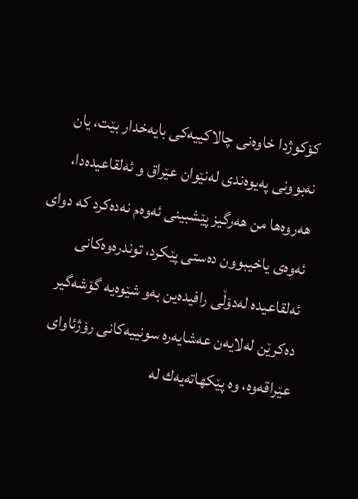كۆكوژدا خاوه‌نی‌ چالاكییه‌كی‌ بایه‌خدار بێت، یان نه‌بوونی‌ په‌یوه‌ندی‌ له‌نێوان عێراق و ئه‌لقاعیده‌دا، هه‌روه‌ها من هه‌رگیز پێشبینی‌ ئه‌وه‌م نه‌ده‌كرد كه‌ دوای‌ ئه‌وه‌ی‌ یاخیبوون ده‌ستی‌ پێكرد، توندره‌وه‌كانی‌ ئه‌لقاعیده‌ له‌دۆڵی‌ رافیده‌ین به‌و شێوه‌یه‌ گۆشه‌گیر ده‌كرێن له‌لایه‌ن عه‌شایه‌ره‌ سونییه‌كانی‌ رۆژئاوای‌ عێراقه‌وه‌، وه‌ پێكهاته‌یه‌ك له‌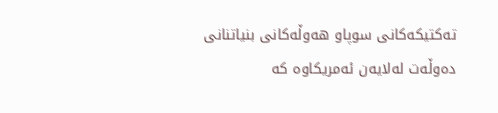ته‌كتیكه‌كانی‌ سوپاو هه‌وڵه‌كانی‌ بنیاتنانی‌ ده‌وڵه‌ت له‌لایه‌ن ئه‌مریكاوه‌ كه‌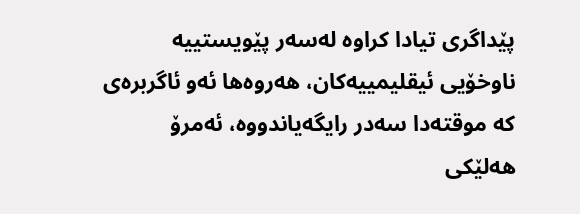پێداگری‌ تیادا كراوه‌ له‌سه‌ر پێویستییه‌ ناوخۆیی‌ ئیقلیمییه‌كان، هه‌روه‌ها ئه‌و ئاگربره‌ی‌ كه‌ موقته‌دا سه‌در رایگه‌یاندووه‌، ئه‌مرۆ هه‌لێكی‌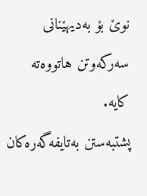نوێ‌ بۆ به‌دیهێنانی‌ سه‌ركه‌وتن هاتووه‌ته‌ كایه‌.
پشتبه‌ستن به‌تایفه‌گه‌ره‌كان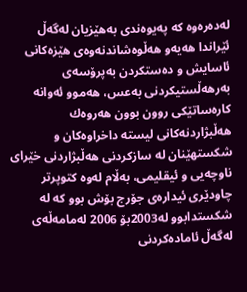له‌ده‌ره‌وه‌ كه‌ په‌یوه‌ندی‌ به‌هێزیان له‌گه‌ڵ ئێراندا هه‌یه‌و هه‌ڵوه‌شاندنه‌وه‌ی‌ هێزه‌كانی‌ ئاسایش و ده‌ستكردن به‌پرۆسه‌ی‌ به‌رهه‌ڵستیكردنی‌ به‌عس، هه‌موو ئه‌وانه‌ كاره‌ساتێكی‌ روون بوون هه‌روه‌ك هه‌ڵبژاردنه‌كانی‌ لیسته‌ داخراوه‌كان و شكستهێنان له‌ سازكردنی‌ هه‌ڵبژاردنی‌ خێرای‌ ناوچه‌یی‌ و ئیقلیمی‌، به‌ڵام له‌وه‌ كتوپرتر چاودێری‌ ئیداره‌ی‌ جۆرج بۆش بوو كه‌ له‌ شكستدابوو له‌2003بۆ 2006 له‌مامه‌ڵه‌ی‌ له‌گه‌ڵ ئاماده‌كردنی‌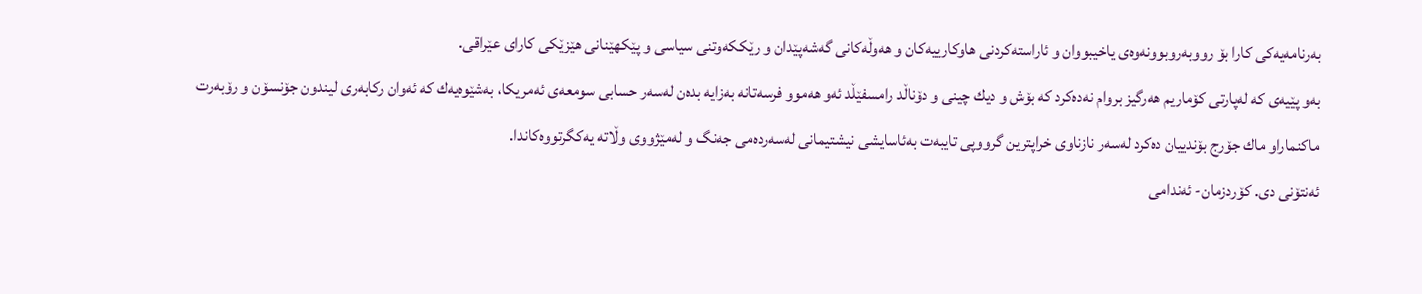به‌رنامه‌یه‌كی‌ كارا بۆ رووبه‌روبوونه‌وه‌ی‌ یاخیبووان و ئاراسته‌كردنی‌ هاوكارییه‌كان و هه‌وڵه‌كانی‌ گه‌شه‌پێدان و رێككه‌وتنی‌ سیاسی‌ و پێكهێنانی‌ هێزێكی‌ كارای‌ عێراقی‌.
به‌و پێیه‌ی‌ كه‌ له‌پارتی‌ كۆماریم هه‌رگیز بروام نه‌ده‌كرد كه‌ بۆش و دیك چینی‌ و دۆناڵد رامسفێڵد ئه‌و هه‌موو فرسه‌تانه‌ به‌زایه‌ بده‌ن له‌سه‌ر حسابی‌ سومعه‌ی‌ ئه‌مریكا، به‌شێوه‌یه‌ك كه‌ ئه‌وان ركابه‌ری‌ لیندون جۆنسۆن و رۆبه‌رت ماكنماراو ماك جۆرج بۆندییان ده‌كرد له‌سه‌ر نازناوی‌ خراپترین گرووپی‌ تایبه‌ت به‌ئاسایشی‌ نیشتیمانی‌ له‌سه‌رده‌می‌ جه‌نگ و له‌مێژووی‌ وڵاته‌ یه‌كگرتووه‌كاندا.
ئه‌نتۆنی‌ دی‌. كۆردزمان- ئه‌ندامی‌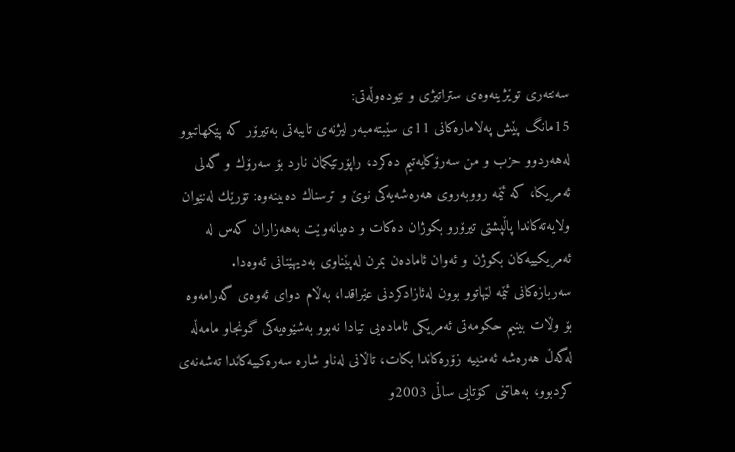سه‌نته‌ری‌ توێژینه‌وه‌ی‌ ستراتیژی‌ و نێوده‌وڵه‌تی‌:
15مانگ پێش په‌لاماره‌كانی‌ 11ی‌ سێبته‌مبه‌ر لیژنه‌ی‌ تایبه‌تی‌ به‌تیرۆر كه‌ پێكهاتبوو له‌هه‌ردوو حزب و من سه‌رۆكایه‌تیم ده‌كرد، راپۆرتێكمان نارد بۆ سه‌رۆك و گه‌لی‌ ئه‌مریكا، كه‌ ئێمه‌ رووبه‌روی‌ هه‌ره‌شه‌یه‌كی‌ نوێ‌ و ترسناك ده‌بینه‌وه‌: تۆرێك له‌نێوان ولایه‌ته‌كاندا پاڵپشتی‌ تیرۆرو بكوژان ده‌كات و ده‌یانه‌وێت به‌هه‌زاران كه‌س له‌ ئه‌مریكییه‌كان بكوژن و ئه‌وان ئاماده‌ن بمرن له‌پێناوی‌ به‌دیهێنانی‌ ئه‌وه‌دا.
سه‌ربازه‌كانی‌ ئێمه‌ لێهاتوو بوون له‌ئازادكردنی‌ عێراقدا، به‌ڵام دوای‌ ئه‌وه‌ی‌ گه‌رامه‌وه‌ بۆ وڵات بینیم حكومه‌تی‌ ئه‌مریكی‌ ئاماده‌یی‌ تیادا نه‌بوو به‌شێوه‌یه‌كی‌ گونجاو مامه‌ڵه‌ له‌گه‌ڵ هه‌ره‌شه‌ ئه‌منییه‌ زۆره‌كاندا بكات، تاڵانی‌ له‌ناو شاره‌ سه‌ره‌كییه‌كاندا ته‌شه‌نه‌ی‌ كردبوو، به‌هاتنی‌ كۆتایی‌ ساڵی‌ 2003و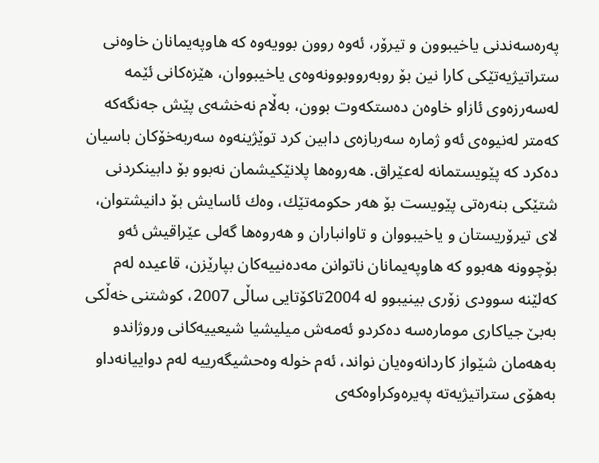په‌ره‌سه‌ندنی‌ یاخیبوون و تیرۆر، ئه‌وه‌ روون بوویه‌وه‌ كه‌ هاوپه‌یمانان خاوه‌نی‌ ستراتیژیه‌تێكی‌ كارا نین بۆ روبه‌رووبوونه‌وه‌ی‌ یاخیبووان، هێزه‌كانی‌ ئێمه‌ له‌سه‌رزه‌وی‌ ئازاو خاوه‌ن ده‌ستكه‌وت بوون، به‌ڵام نه‌خشه‌ی‌ پێش جه‌نگه‌كه‌ كه‌متر له‌نیوه‌ی‌ ئه‌و ژماره‌ سه‌ربازه‌ی‌ دابین كرد توێژینه‌وه‌ سه‌ربه‌خۆكان باسیان ده‌كرد كه‌ پێویستمانه‌ له‌عێراق. هه‌روه‌ها پلانێكیشمان نه‌بوو بۆ دابینكردنی‌ شتێكی‌ بنه‌ره‌تی‌ پێویست بۆ هه‌ر حكومه‌تێك، وه‌ك ئاسایش بۆ دانیشتوان، لای‌ تیرۆریستان و یاخیبووان و تاوانباران و هه‌روه‌ها گه‌لی‌ عێراقیش ئه‌و بۆچوونه‌ هه‌بوو كه‌ هاوپه‌یمانان ناتوانن مه‌ده‌نییه‌كان بپارێزن، قاعیده‌ له‌م كه‌لێنه‌ سوودی‌ زۆری‌ بینیبوو له‌ 2004تاكۆتایی‌ ساڵی‌ 2007، كوشتنی‌ خه‌ڵكی‌ به‌بێ‌ جیاكاری‌ موماره‌سه‌ ده‌كردو ئه‌مه‌ش میلیشیا شیعییه‌كانی‌ وروژاندو به‌هه‌مان شێواز كاردانه‌وه‌یان نواند، ئه‌م خوله‌ وه‌حشیگه‌رییه‌ له‌م دواییانه‌داو به‌هۆی‌ ستراتیژیه‌ته‌ په‌یره‌وكراوه‌كه‌ی‌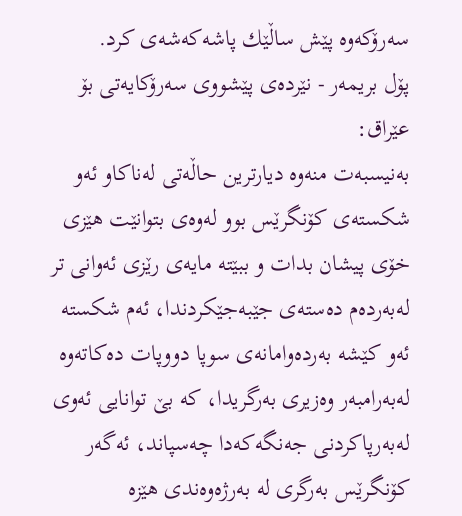سه‌رۆكه‌وه‌ پێش ساڵێك پاشه‌كه‌شه‌ی‌ كرد.
پۆل بریمه‌ر - نێرده‌ی‌ پێشووی‌ سه‌رۆكایه‌تی‌ بۆ عێراق:
به‌نیسبه‌ت منه‌وه‌ دیارترین حاڵه‌تی‌ له‌ناكاو ئه‌و شكسته‌ی‌ كۆنگرێس بوو له‌وه‌ی‌ بتوانێت هێزی‌ خۆی‌ پیشان بدات و ببێته‌ مایه‌ی‌ رێزی‌ ئه‌وانی‌ تر له‌به‌رده‌م ده‌سته‌ی‌ جێبه‌جێكردندا، ئه‌م شكسته‌ ئه‌و كێشه‌ به‌رده‌وامانه‌ی‌ سوپا دووپات ده‌كاته‌وه‌ له‌به‌رامبه‌ر وه‌زیری‌ به‌رگریدا، كه‌ بێ‌ توانایی‌ ئه‌وی‌ له‌به‌رپاكردنی‌ جه‌نگه‌كه‌دا چه‌سپاند، ئه‌گه‌ر كۆنگرێس به‌رگری‌ له‌ به‌رژه‌وه‌ندی‌ هێزه‌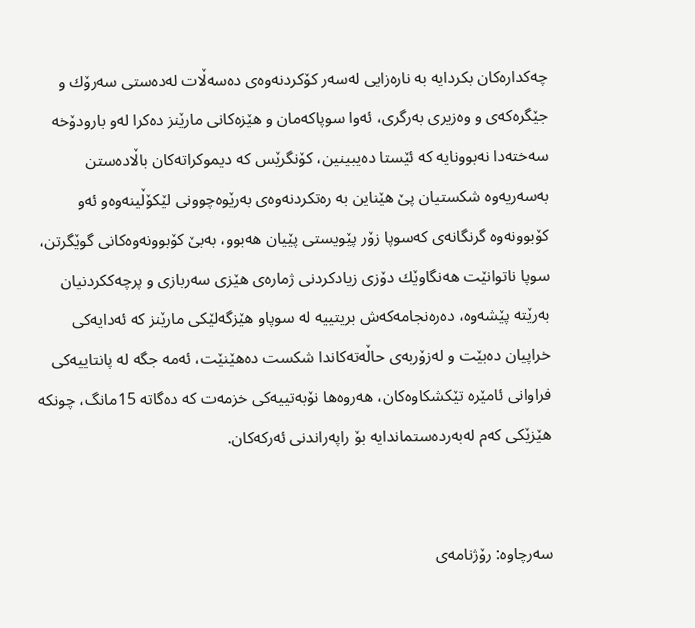چه‌كداره‌كان بكردایه‌ به‌ ناره‌زایی‌ له‌سه‌ر كۆكردنه‌وه‌ی‌ ده‌سه‌ڵات له‌ده‌ستی‌ سه‌رۆك و جێگره‌كه‌ی‌ و وه‌زیری‌ به‌رگری‌، ئه‌وا سوپاكه‌مان و هێزه‌كانی‌ مارێنز ده‌كرا له‌و بارودۆخه‌ سه‌خته‌دا نه‌بوونایه‌ كه‌ ئێستا ده‌یبینین، كۆنگرێس كه‌ دیموكراته‌كان باڵاده‌ستن به‌سه‌ریه‌وه‌ شكستیان پێ‌ هێناین به‌ ره‌تكردنه‌وه‌ی‌ به‌رێوه‌چوونی‌ لێكۆڵینه‌وه‌و ئه‌و كۆبوونه‌وه‌ گرنگانه‌ی‌ كه‌سوپا زۆر پێویستی‌ پێیان هه‌بوو، به‌بێ‌ كۆبوونه‌وه‌كانی‌ گوێگرتن، سوپا ناتوانێت هه‌نگاوێك دۆزی‌ زیادكردنی‌ ژماره‌ی‌ هێزی‌ سه‌ربازی‌ و پرچه‌ككردنیان به‌رێته‌ پێشه‌وه‌، ده‌ره‌نجامه‌كه‌ش بریتییه‌ له‌ سوپاو هێزگه‌لێكی‌ مارێنز كه‌ ئه‌دایه‌كی‌ خراپیان ده‌بێت و له‌زۆربه‌ی‌ حاڵه‌ته‌كاندا شكست ده‌هێنێت، ئه‌مه‌ جگه‌ له‌ پانتاییه‌كی‌ فراوانی‌ ئامێره‌ تێكشكاوه‌كان، هه‌روه‌ها نۆبه‌تییه‌كی‌ خزمه‌ت كه‌ ده‌گاته‌ 15مانگ، چونكه‌ هێزێكی‌ كه‌م له‌به‌رده‌ستماندایه‌ بۆ راپه‌راندنی‌ ئه‌ركه‌كان.


سه‌رچاوه‌: رۆژنامه‌ی‌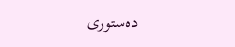ده‌ستوری‌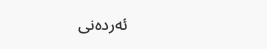ئه‌رده‌نی‌